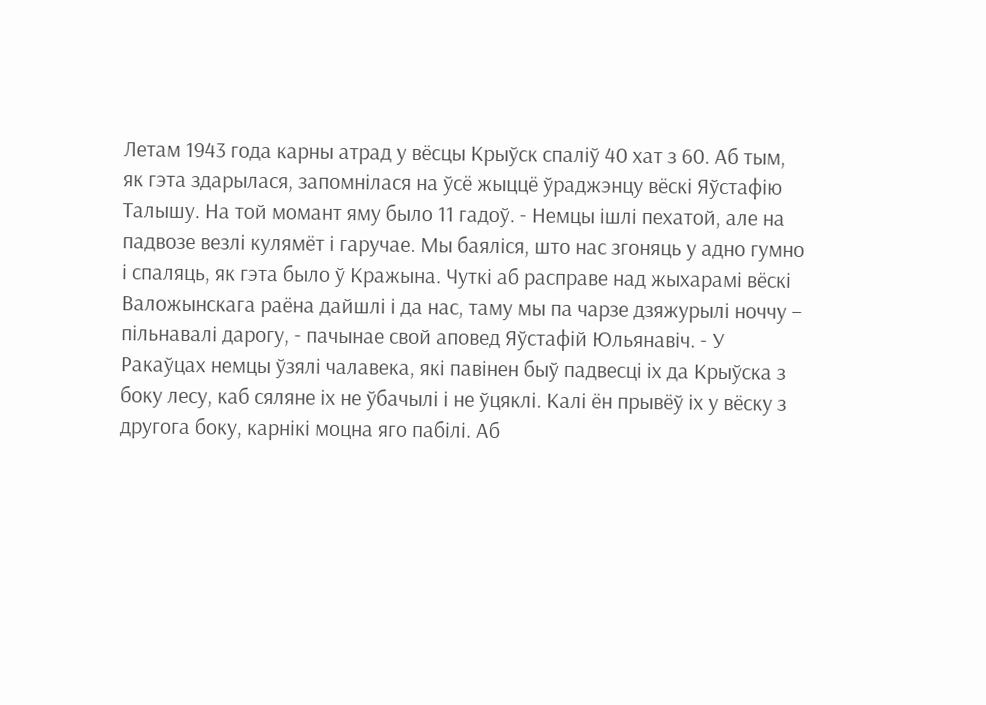Летам 1943 года карны атрад у вёсцы Крыўск спаліў 40 хат з 60. Аб тым, як гэта здарылася, запомнілася на ўсё жыццё ўраджэнцу вёскі Яўстафію Талышу. На той момант яму было 11 гадоў. - Немцы ішлі пехатой, але на падвозе везлі кулямёт і гаручае. Мы баяліся, што нас згоняць у адно гумно і спаляць, як гэта было ў Кражына. Чуткі аб расправе над жыхарамі вёскі Валожынскага раёна дайшлі і да нас, таму мы па чарзе дзяжурылі ноччу – пільнавалі дарогу, - пачынае свой аповед Яўстафій Юльянавіч. - У Ракаўцах немцы ўзялі чалавека, які павінен быў падвесці іх да Крыўска з боку лесу, каб сяляне іх не ўбачылі і не ўцяклі. Калі ён прывёў іх у вёску з другога боку, карнікі моцна яго пабілі. Аб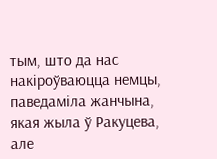тым, што да нас накіроўваюцца немцы, паведаміла жанчына, якая жыла ў Ракуцева, але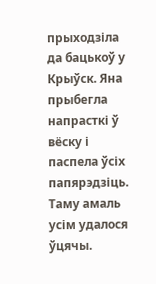прыходзіла да бацькоў у Крыўск. Яна прыбегла напрасткі ў вёску і паспела ўсіх папярэдзіць. Таму амаль усім удалося ўцячы.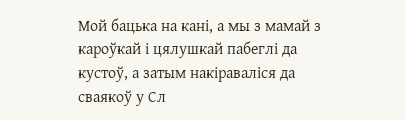Мой бацька на кані, а мы з мамай з кароўкай і цялушкай пабеглі да кустоў, а затым накіраваліся да сваякоў у Сл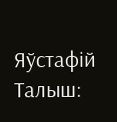Яўстафій Талыш: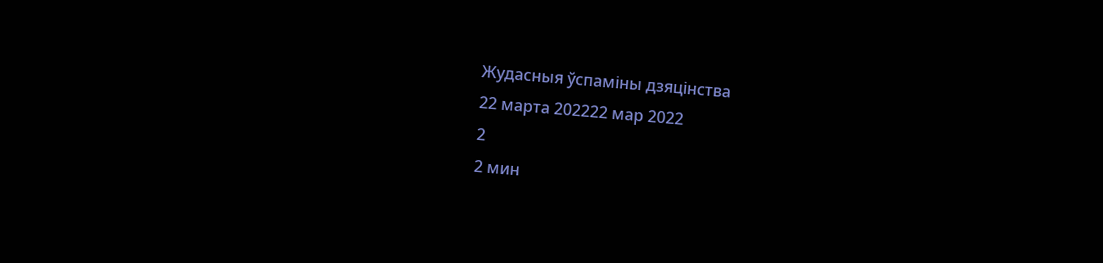Жудасныя ўспаміны дзяцінства
22 марта 202222 мар 2022
2
2 мин